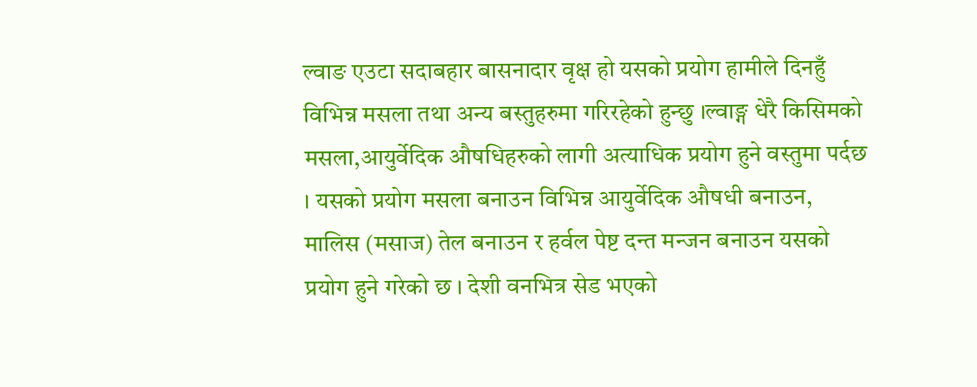ल्वाङ एउटा सदाबहार बासनादार वृक्ष हो यसको प्रयोग हामीले दिनहुँ विभिन्न मसला तथा अन्य बस्तुहरुमा गरिरहेको हुन्छु ।ल्वाङ्ग धेरै किसिमको मसला,आयुर्वेदिक औषधिहरुको लागी अत्याधिक प्रयोग हुने वस्तुमा पर्दछ । यसको प्रयोग मसला बनाउन विभिन्न आयुर्वेदिक औषधी बनाउन, मालिस (मसाज) तेल बनाउन र हर्वल पेष्ट दन्त मन्जन बनाउन यसको प्रयोग हुने गरेको छ । देशी वनभित्र सेड भएको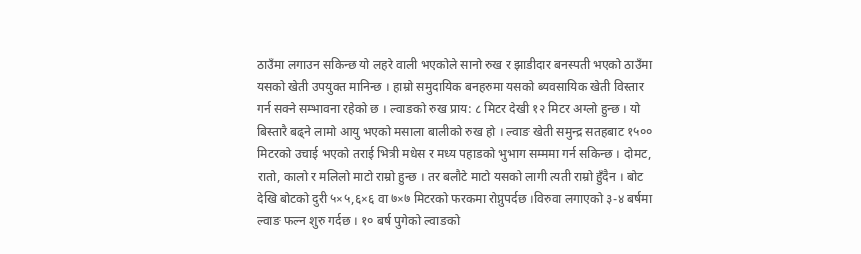ठाउँमा लगाउन सकिन्छ यो लहरे वाली भएकोले सानो रुख र झाडीदार बनस्पती भएको ठाउँमा यसको खेती उपयुक्त मानिन्छ । हाम्रो समुदायिक बनहरुमा यसको ब्यवसायिक खेती विस्तार गर्न सक्ने सम्भावना रहेको छ । ल्वाङको रुख प्राय: ८ मिटर देखी १२ मिटर अग्लो हुन्छ । यो बिस्तारै बढ्ने लामो आयु भएको मसाला बालीको रुख हो । ल्वाङ खेती समुन्द्र सतहबाट १५०० मिटरको उचाई भएको तराई भित्री मधेस र मध्य पहाडको भुभाग सम्ममा गर्न सकिन्छ । दोमट, रातो, कालो र मलिलो माटो राम्रो हुन्छ । तर बलौटे माटो यसको लागी त्यती राम्रो हुँदैन । बोट देखि बोटको दुरी ५×५,६×६ वा ७×७ मिटरको फरकमा रोप्नुपर्दछ ।विरुवा लगाएको ३-४ बर्षमा ल्वाङ फल्न शुरु गर्दछ । १० बर्ष पुगेको ल्वाङको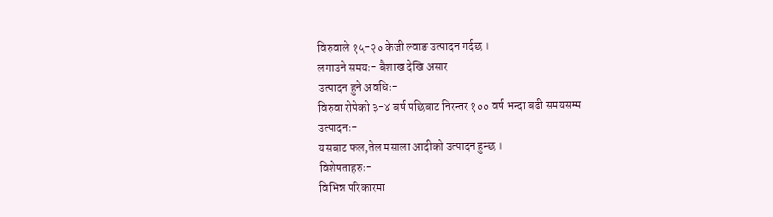विरुवाले १५-२० केजी ल्वाङ उत्पादन गर्दछ ।
लगाउने समयः- बैशाख देखि असार
उत्पादन हुने अवधिः-
विरुवा रोपेको ३-४ बर्ष पछिबाट निरन्तर १०० वर्ष भन्दा बढी समयसम्म
उत्पादनः-
यसबाट फल,तेल मसाला आदीको उत्पादन हुन्छ ।
विशेषताहरुः-
विभिन्न परिकारमा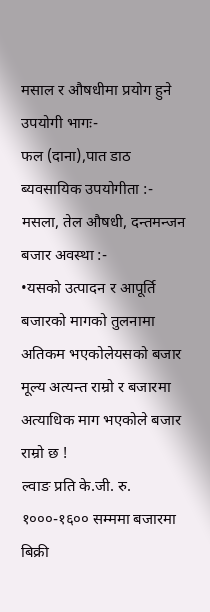मसाल र औषधीमा प्रयोग हुने
उपयोगी भागः-
फल (दाना),पात डाठ
ब्यवसायिक उपयोगीता :-
मसला, तेल औषधी, दन्तमन्जन
बजार अवस्था :-
•यसको उत्पादन र आपूर्ति बजारको मागको तुलनामा अतिकम भएकोलेयसको बजार मूल्य अत्यन्त राम्रो र बजारमा अत्याधिक माग भएकोले बजार राम्रो छ !
ल्वाङ प्रति के.जी. रु. १०००-१६०० सम्ममा बजारमा बिक्री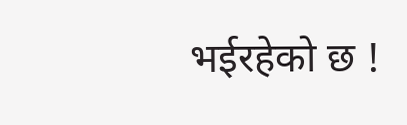भईरहेको छ !